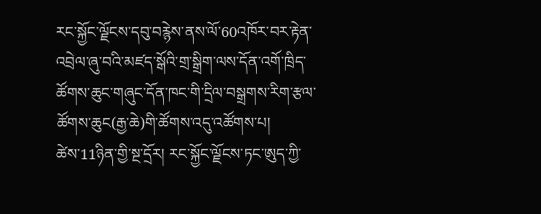རང་སྐྱོང་ལྗོངས་དབུ་བརྙེས་ནས་ལོ་60འཁོར་བར་རྟེན་འབྲེལ་ཞུ་བའི་མཛད་སྒོའི་གྲ་སྒྲིག་ལས་དོན་འགོ་ཁྲིད་ཚོགས་ཆུང་གཞུང་དོན་ཁང་གི་དྲིལ་བསྒྲགས་རིག་རྩལ་ཚོགས་ཆུང(རྒྱ་ཆེ)གི་ཚོགས་འདུ་འཚོགས་པ།
ཚེས་11ཉིན་གྱི་སྔ་དྲོར། རང་སྐྱོང་ལྗོངས་ཏང་ཨུད་ཀྱི་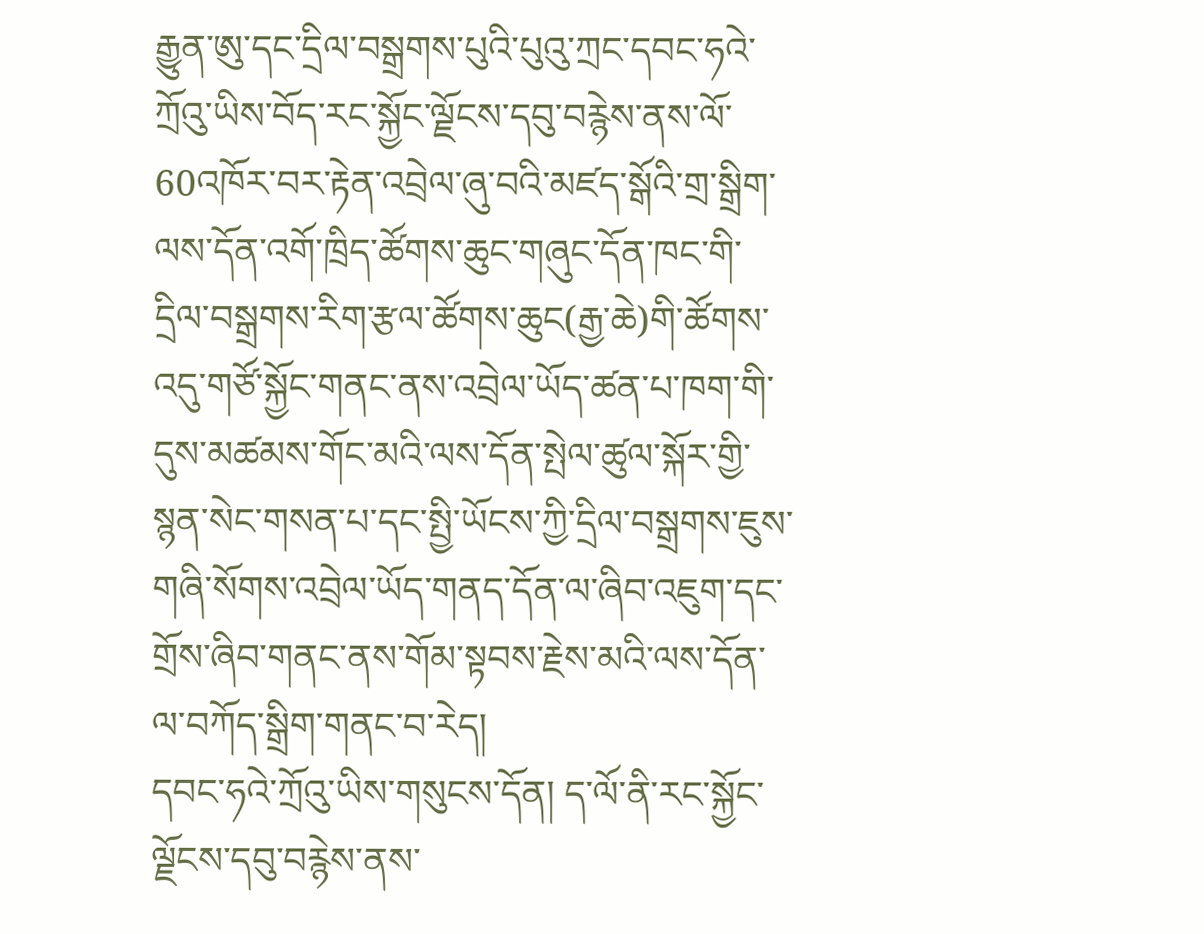རྒྱུན་ཨུ་དང་དྲིལ་བསྒྲགས་པུའི་པུའུ་ཀྲང་དབང་ཧའེ་ཀྲོའུ་ཡིས་བོད་རང་སྐྱོང་ལྗོངས་དབུ་བརྙེས་ནས་ལོ་60འཁོར་བར་རྟེན་འབྲེལ་ཞུ་བའི་མཛད་སྒོའི་གྲ་སྒྲིག་ལས་དོན་འགོ་ཁྲིད་ཚོགས་ཆུང་གཞུང་དོན་ཁང་གི་དྲིལ་བསྒྲགས་རིག་རྩལ་ཚོགས་ཆུང(རྒྱ་ཆེ)གི་ཚོགས་འདུ་གཙོ་སྐྱོང་གནང་ནས་འབྲེལ་ཡོད་ཚན་པ་ཁག་གི་དུས་མཚམས་གོང་མའི་ལས་དོན་སྤེལ་ཚུལ་སྐོར་གྱི་སྙན་སེང་གསན་པ་དང་སྤྱི་ཡོངས་ཀྱི་དྲིལ་བསྒྲགས་ཇུས་གཞི་སོགས་འབྲེལ་ཡོད་གནད་དོན་ལ་ཞིབ་འཇུག་དང་གྲོས་ཞིབ་གནང་ནས་གོམ་སྟབས་རྗེས་མའི་ལས་དོན་ལ་བཀོད་སྒྲིག་གནང་བ་རེད།
དབང་ཧའེ་ཀྲོའུ་ཡིས་གསུངས་དོན། ད་ལོ་ནི་རང་སྐྱོང་ལྗོངས་དབུ་བརྙེས་ནས་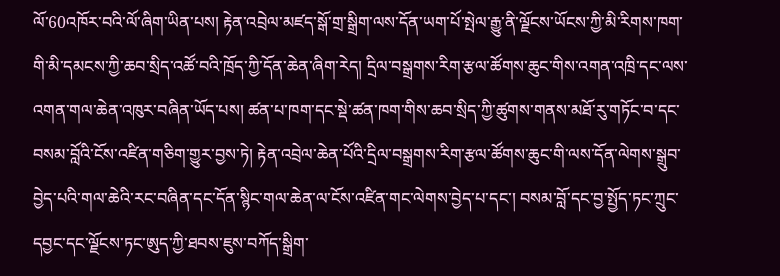ལོ་60འཁོར་བའི་ལོ་ཞིག་ཡིན་པས། རྟེན་འབྲེལ་མཛད་སྒོ་གྲ་སྒྲིག་ལས་དོན་ཡག་པོ་སྤེལ་རྒྱུ་ནི་ལྗོངས་ཡོངས་ཀྱི་མི་རིགས་ཁག་གི་མི་དམངས་ཀྱི་ཆབ་སྲིད་འཚོ་བའི་ཁྲོད་ཀྱི་དོན་ཆེན་ཞིག་རེད། དྲིལ་བསྒྲགས་རིག་རྩལ་ཚོགས་ཆུང་གིས་འགན་འཁྲི་དང་ལས་འགན་གལ་ཆེན་འཁུར་བཞིན་ཡོད་པས། ཚན་པ་ཁག་དང་སྡེ་ཚན་ཁག་གིས་ཆབ་སྲིད་ཀྱི་ཚུགས་གནས་མཐོ་རུ་གཏོང་བ་དང་བསམ་བློའི་ངོས་འཛིན་གཅིག་གྱུར་བྱས་ཏེ། རྟེན་འབྲེལ་ཆེན་པོའི་དྲིལ་བསྒྲགས་རིག་རྩལ་ཚོགས་ཆུང་གི་ལས་དོན་ལེགས་སྒྲུབ་བྱེད་པའི་གལ་ཆེའི་རང་བཞིན་དང་དོན་སྙིང་གལ་ཆེན་ལ་ངོས་འཛིན་གང་ལེགས་བྱེད་པ་དང་། བསམ་བློ་དང་བྱ་སྤྱོད་ཏང་ཀྲུང་དབྱང་དང་ལྗོངས་ཏང་ཨུད་ཀྱི་ཐབས་ཇུས་བཀོད་སྒྲིག་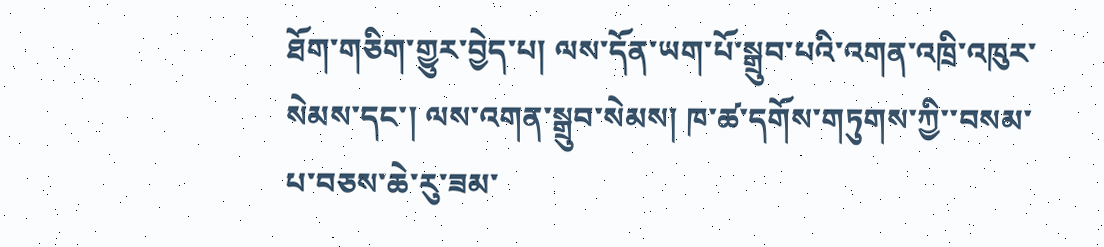ཐོག་གཅིག་གྱུར་བྱེད་པ། ལས་དོན་ཡག་པོ་སྒྲུབ་པའི་འགན་འཁྲི་འཁུར་སེམས་དང་། ལས་འགན་སྒྲུབ་སེམས། ཁ་ཚ་དགོས་གཏུགས་ཀྱི་་བསམ་པ་བཅས་ཆེ་རུ་ཟམ་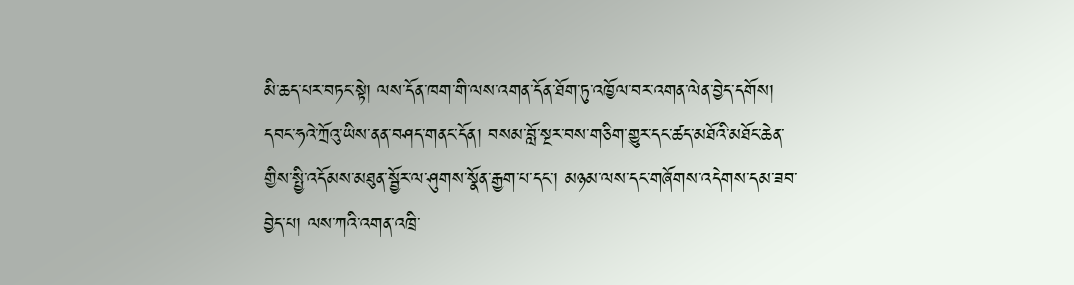མི་ཆད་པར་བཏང་སྟེ། ལས་དོན་ཁག་གི་ལས་འགན་དོན་ཐོག་ཏུ་འཁྱོལ་བར་འགན་ལེན་བྱེད་དགོས།
དབང་ཧའེ་ཀྲོའུ་ཡིས་ནན་བཤད་གནང་དོན། བསམ་བློ་སྔར་བས་གཅིག་གྱུར་དང་ཚད་མཐོའི་མཐོང་ཆེན་གྱིས་སྤྱི་འདོམས་མཐུན་སྦྱོར་ལ་ཤུགས་སྣོན་རྒྱག་པ་དང་། མཉམ་ལས་དང་གཞོགས་འདེགས་དམ་ཟབ་བྱེད་པ། ལས་ཀའི་འགན་འཁྲི་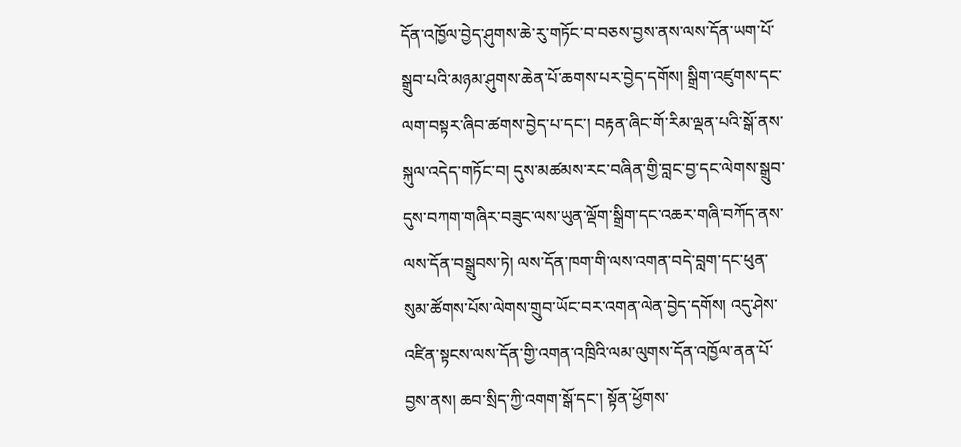དོན་འཁྱོལ་བྱེད་ཤུགས་ཆེ་རུ་གཏོང་བ་བཅས་བྱས་ནས་ལས་དོན་ཡག་པོ་སྒྲུབ་པའི་མཉམ་ཤུགས་ཆེན་པོ་ཆགས་པར་བྱེད་དགོས། སྒྲིག་འཛུགས་དང་ལག་བསྟར་ཞིབ་ཚགས་བྱེད་པ་དང་། བརྟན་ཞིང་གོ་རིམ་ལྡན་པའི་སྒོ་ནས་སྐུལ་འདེད་གཏོང་བ། དུས་མཚམས་རང་བཞིན་གྱི་བླང་བྱ་དང་ལེགས་སྒྲུབ་དུས་བཀག་གཞིར་བཟུང་ལས་ཡུན་ལྡོག་སྒྲིག་དང་འཆར་གཞི་བཀོད་ནས་ལས་དོན་བསྒྲུབས་ཏེ། ལས་དོན་ཁག་གི་ལས་འགན་བདེ་བླག་དང་ཕུན་སུམ་ཚོགས་པོས་ལེགས་གྲུབ་ཡོང་བར་འགན་ལེན་བྱེད་དགོས། འདུ་ཤེས་འཛིན་སྟངས་ལས་དོན་གྱི་འགན་འཁྲིའི་ལམ་ལུགས་དོན་འཁྱོལ་ནན་པོ་བྱས་ནས། ཆབ་སྲིད་ཀྱི་འགག་སྒོ་དང་། སྟོན་ཕྱོགས་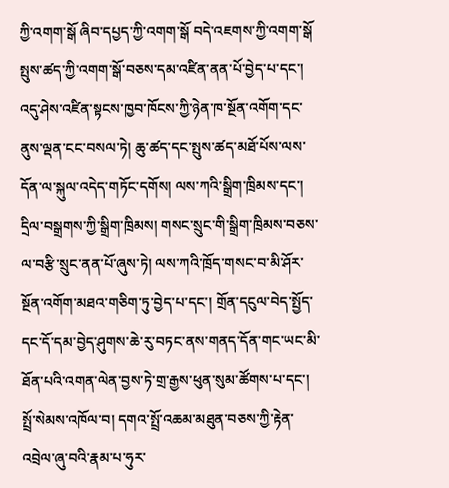ཀྱི་འགག་སྒོ ཞིབ་དཔྱད་ཀྱི་འགག་སྒོ བདེ་འཇགས་ཀྱི་འགག་སྒོ སྤུས་ཚད་ཀྱི་འགག་སྒོ་བཅས་དམ་འཛིན་ནན་པོ་བྱེད་པ་དང་། འདུ་ཤེས་འཛིན་སྟངས་ཁྱབ་ཁོངས་ཀྱི་ཉེན་ཁ་སྔོན་འགོག་དང་ནུས་ལྡན་ངང་བསལ་ཏེ། ཆུ་ཚད་དང་སྤུས་ཚད་མཐོ་པོས་ལས་དོན་ལ་སྐུལ་འདེད་གཏོང་དགོས། ལས་ཀའི་སྒྲིག་ཁྲིམས་དང་། དྲིལ་བསྒྲགས་ཀྱི་སྒྲིག་ཁྲིམས། གསང་སྲུང་གི་སྒྲིག་ཁྲིམས་བཅས་ལ་བརྩི་སྲུང་ནན་པོ་ཞུས་ཏེ། ལས་ཀའི་ཁྲོད་གསང་བ་མི་ཤོར་སྔོན་འགོག་མཐའ་གཅིག་ཏུ་བྱེད་པ་དང་། གྲོན་དངུལ་བེད་སྤྱོད་དང་དོ་དམ་བྱེད་ཤུགས་ཆེ་རུ་བཏང་ནས་གནད་དོན་གང་ཡང་མི་ཐོན་པའི་འགན་ལེན་བྱས་ཏེ་གྲ་རྒྱས་ཕུན་སུམ་ཚོགས་པ་དང་། སྤྲོ་སེམས་འཁོལ་བ། དགའ་སྤྲོ་འཆམ་མཐུན་བཅས་ཀྱི་རྟེན་འབྲེལ་ཞུ་བའི་རྣམ་པ་ཧུར་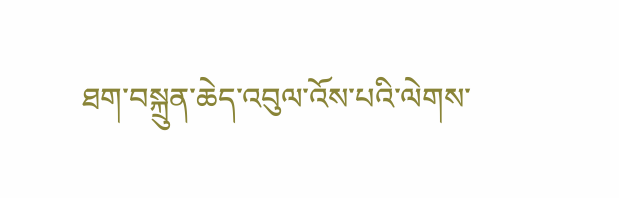ཐག་བསྐྲུན་ཆེད་འབུལ་འོས་པའི་ལེགས་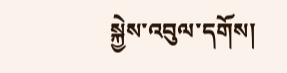སྐྱེས་འབུལ་དགོས།